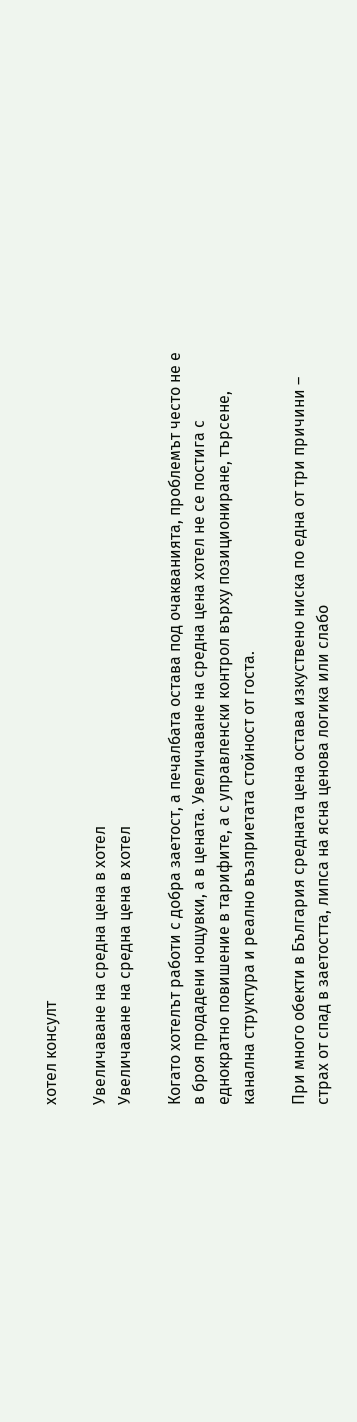хотел консулт

Увеличаване на средна цена в хотел
Увеличаване на средна цена в хотел

Когато хотелът работи с добра заетост, а печалбата остава под очакванията, проблемът често не е в броя продадени нощувки, а в цената. Увеличаване на средна цена хотел не се постига с еднократно повишение в тарифите, а с управленски контрол върху позициониране, търсене, канална структура и реално възприетата стойност от госта.

При много обекти в България средната цена остава изкуствено ниска по една от три причини – страх от спад в заетостта, липса на ясна ценова логика или слабо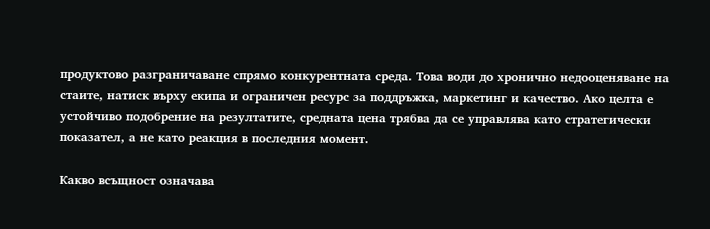продуктово разграничаване спрямо конкурентната среда. Това води до хронично недооценяване на стаите, натиск върху екипа и ограничен ресурс за поддръжка, маркетинг и качество. Ако целта е устойчиво подобрение на резултатите, средната цена трябва да се управлява като стратегически показател, а не като реакция в последния момент.

Какво всъщност означава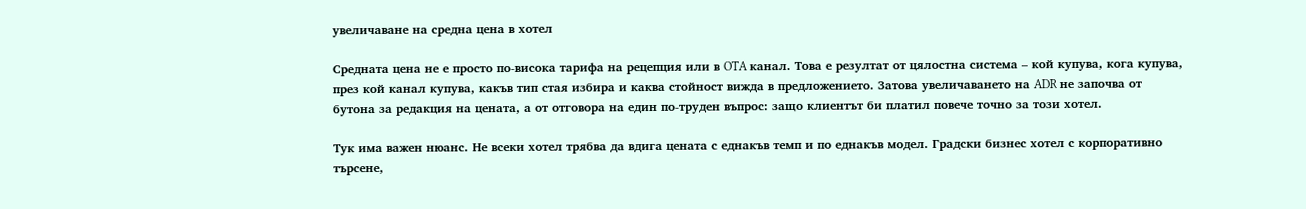увеличаване на средна цена в хотел

Средната цена не е просто по-висока тарифа на рецепция или в OTA канал. Това е резултат от цялостна система – кой купува, кога купува, през кой канал купува, какъв тип стая избира и каква стойност вижда в предложението. Затова увеличаването на ADR не започва от бутона за редакция на цената, а от отговора на един по-труден въпрос: защо клиентът би платил повече точно за този хотел.

Тук има важен нюанс. Не всеки хотел трябва да вдига цената с еднакъв темп и по еднакъв модел. Градски бизнес хотел с корпоративно търсене,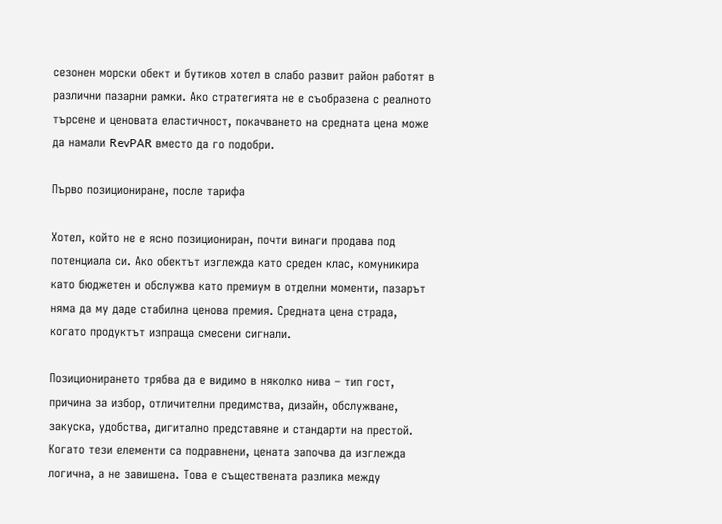сезонен морски обект и бутиков хотел в слабо развит район работят в различни пазарни рамки. Ако стратегията не е съобразена с реалното търсене и ценовата еластичност, покачването на средната цена може да намали RevPAR вместо да го подобри.

Първо позициониране, после тарифа

Хотел, който не е ясно позициониран, почти винаги продава под потенциала си. Ако обектът изглежда като среден клас, комуникира като бюджетен и обслужва като премиум в отделни моменти, пазарът няма да му даде стабилна ценова премия. Средната цена страда, когато продуктът изпраща смесени сигнали.

Позиционирането трябва да е видимо в няколко нива – тип гост, причина за избор, отличителни предимства, дизайн, обслужване, закуска, удобства, дигитално представяне и стандарти на престой. Когато тези елементи са подравнени, цената започва да изглежда логична, а не завишена. Това е съществената разлика между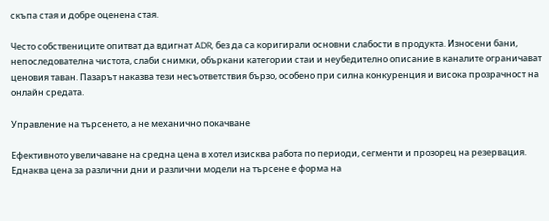скъпа стая и добре оценена стая.

Често собствениците опитват да вдигнат ADR, без да са коригирали основни слабости в продукта. Износени бани, непоследователна чистота, слаби снимки, объркани категории стаи и неубедително описание в каналите ограничават ценовия таван. Пазарът наказва тези несъответствия бързо, особено при силна конкуренция и висока прозрачност на онлайн средата.

Управление на търсенето, а не механично покачване

Ефективното увеличаване на средна цена в хотел изисква работа по периоди, сегменти и прозорец на резервация. Еднаква цена за различни дни и различни модели на търсене е форма на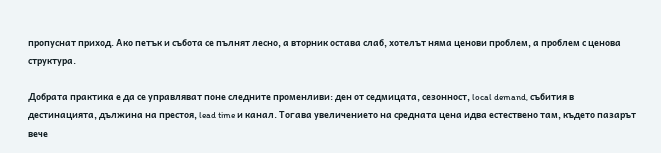пропуснат приход. Ако петък и събота се пълнят лесно, а вторник остава слаб, хотелът няма ценови проблем, а проблем с ценова структура.

Добрата практика е да се управляват поне следните променливи: ден от седмицата, сезонност, local demand, събития в дестинацията, дължина на престоя, lead time и канал. Тогава увеличението на средната цена идва естествено там, където пазарът вече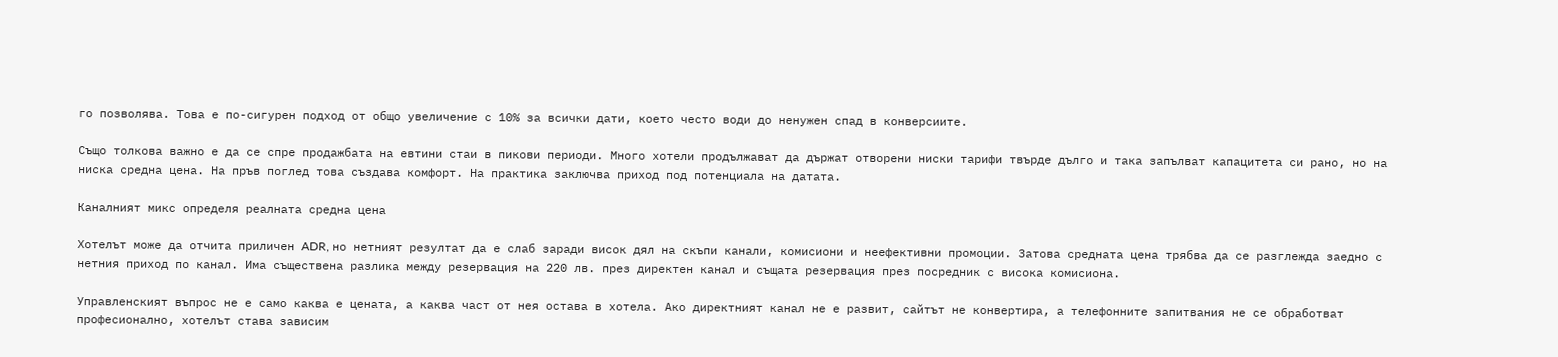го позволява. Това е по-сигурен подход от общо увеличение с 10% за всички дати, което често води до ненужен спад в конверсиите.

Също толкова важно е да се спре продажбата на евтини стаи в пикови периоди. Много хотели продължават да държат отворени ниски тарифи твърде дълго и така запълват капацитета си рано, но на ниска средна цена. На пръв поглед това създава комфорт. На практика заключва приход под потенциала на датата.

Каналният микс определя реалната средна цена

Хотелът може да отчита приличен ADR, но нетният резултат да е слаб заради висок дял на скъпи канали, комисиони и неефективни промоции. Затова средната цена трябва да се разглежда заедно с нетния приход по канал. Има съществена разлика между резервация на 220 лв. през директен канал и същата резервация през посредник с висока комисиона.

Управленският въпрос не е само каква е цената, а каква част от нея остава в хотела. Ако директният канал не е развит, сайтът не конвертира, а телефонните запитвания не се обработват професионално, хотелът става зависим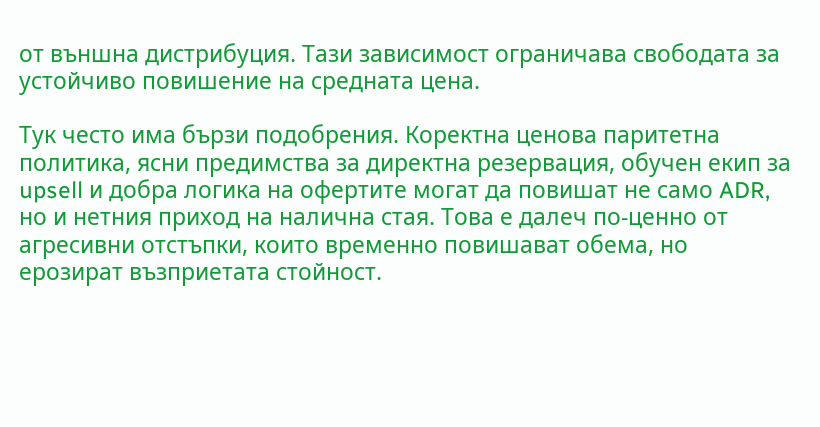от външна дистрибуция. Тази зависимост ограничава свободата за устойчиво повишение на средната цена.

Тук често има бързи подобрения. Коректна ценова паритетна политика, ясни предимства за директна резервация, обучен екип за upsell и добра логика на офертите могат да повишат не само ADR, но и нетния приход на налична стая. Това е далеч по-ценно от агресивни отстъпки, които временно повишават обема, но ерозират възприетата стойност.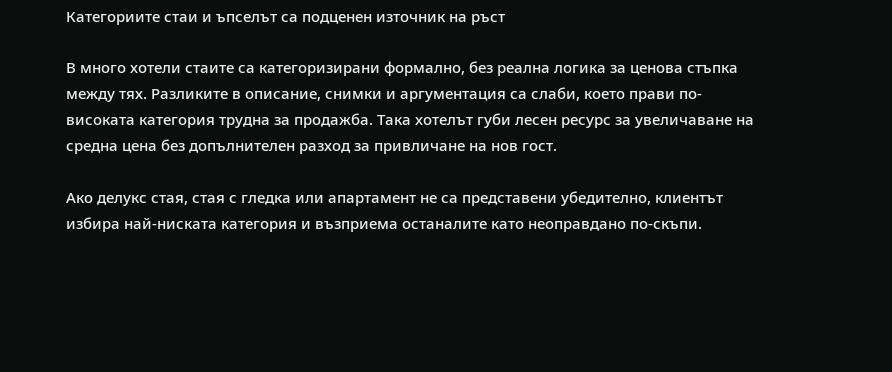Категориите стаи и ъпселът са подценен източник на ръст

В много хотели стаите са категоризирани формално, без реална логика за ценова стъпка между тях. Разликите в описание, снимки и аргументация са слаби, което прави по-високата категория трудна за продажба. Така хотелът губи лесен ресурс за увеличаване на средна цена без допълнителен разход за привличане на нов гост.

Ако делукс стая, стая с гледка или апартамент не са представени убедително, клиентът избира най-ниската категория и възприема останалите като неоправдано по-скъпи.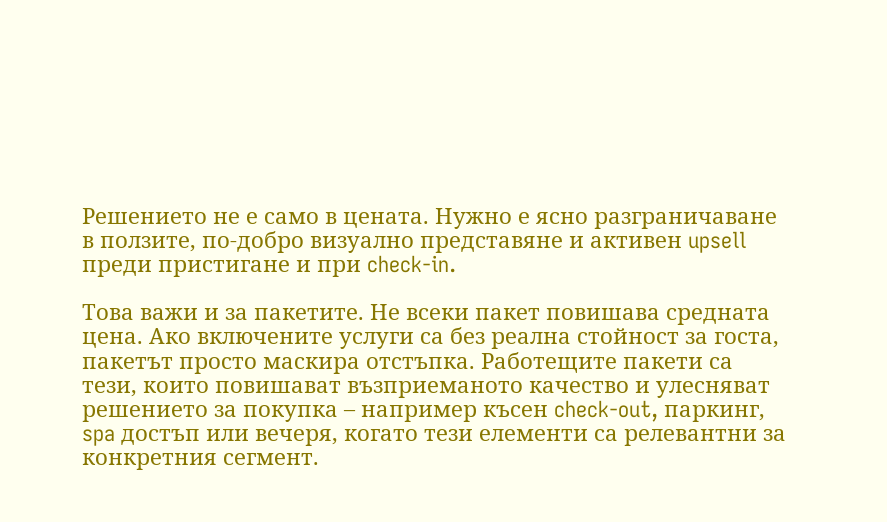Решението не е само в цената. Нужно е ясно разграничаване в ползите, по-добро визуално представяне и активен upsell преди пристигане и при check-in.

Това важи и за пакетите. Не всеки пакет повишава средната цена. Ако включените услуги са без реална стойност за госта, пакетът просто маскира отстъпка. Работещите пакети са тези, които повишават възприеманото качество и улесняват решението за покупка – например късен check-out, паркинг, spa достъп или вечеря, когато тези елементи са релевантни за конкретния сегмент.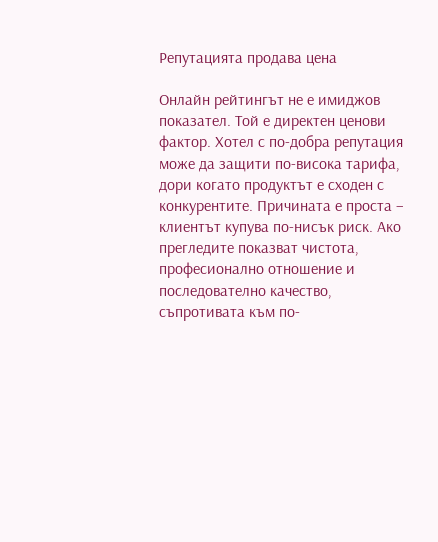Репутацията продава цена

Онлайн рейтингът не е имиджов показател. Той е директен ценови фактор. Хотел с по-добра репутация може да защити по-висока тарифа, дори когато продуктът е сходен с конкурентите. Причината е проста – клиентът купува по-нисък риск. Ако прегледите показват чистота, професионално отношение и последователно качество, съпротивата към по-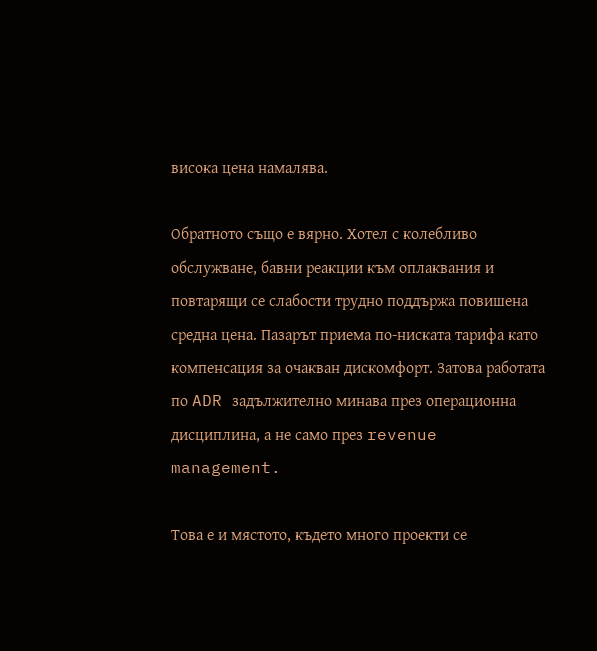висока цена намалява.

Обратното също е вярно. Хотел с колебливо обслужване, бавни реакции към оплаквания и повтарящи се слабости трудно поддържа повишена средна цена. Пазарът приема по-ниската тарифа като компенсация за очакван дискомфорт. Затова работата по ADR задължително минава през операционна дисциплина, а не само през revenue management.

Това е и мястото, където много проекти се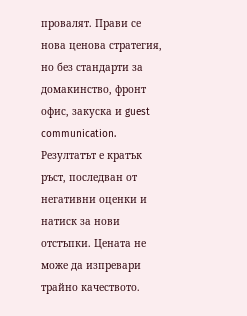провалят. Прави се нова ценова стратегия, но без стандарти за домакинство, фронт офис, закуска и guest communication. Резултатът е кратък ръст, последван от негативни оценки и натиск за нови отстъпки. Цената не може да изпревари трайно качеството.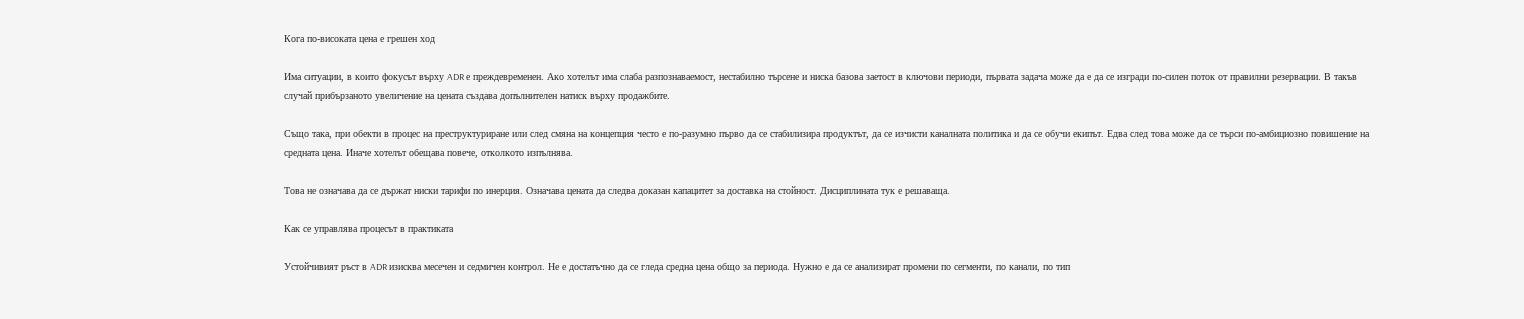Кога по-високата цена е грешен ход

Има ситуации, в които фокусът върху ADR е преждевременен. Ако хотелът има слаба разпознаваемост, нестабилно търсене и ниска базова заетост в ключови периоди, първата задача може да е да се изгради по-силен поток от правилни резервации. В такъв случай прибързаното увеличение на цената създава допълнителен натиск върху продажбите.

Също така, при обекти в процес на преструктуриране или след смяна на концепция често е по-разумно първо да се стабилизира продуктът, да се изчисти каналната политика и да се обучи екипът. Едва след това може да се търси по-амбициозно повишение на средната цена. Иначе хотелът обещава повече, отколкото изпълнява.

Това не означава да се държат ниски тарифи по инерция. Означава цената да следва доказан капацитет за доставка на стойност. Дисциплината тук е решаваща.

Как се управлява процесът в практиката

Устойчивият ръст в ADR изисква месечен и седмичен контрол. Не е достатъчно да се гледа средна цена общо за периода. Нужно е да се анализират промени по сегменти, по канали, по тип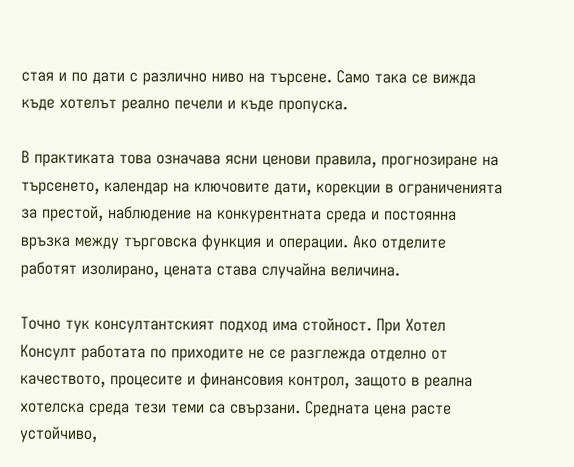стая и по дати с различно ниво на търсене. Само така се вижда къде хотелът реално печели и къде пропуска.

В практиката това означава ясни ценови правила, прогнозиране на търсенето, календар на ключовите дати, корекции в ограниченията за престой, наблюдение на конкурентната среда и постоянна връзка между търговска функция и операции. Ако отделите работят изолирано, цената става случайна величина.

Точно тук консултантският подход има стойност. При Хотел Консулт работата по приходите не се разглежда отделно от качеството, процесите и финансовия контрол, защото в реална хотелска среда тези теми са свързани. Средната цена расте устойчиво,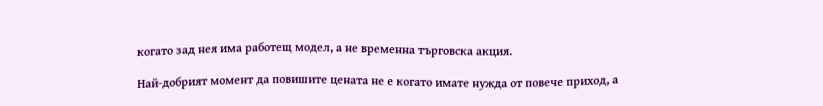когато зад нея има работещ модел, а не временна търговска акция.

Най-добрият момент да повишите цената не е когато имате нужда от повече приход, а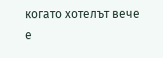когато хотелът вече е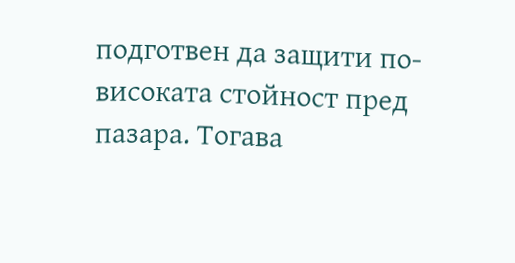подготвен да защити по-високата стойност пред пазара. Тогава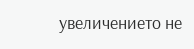увеличението не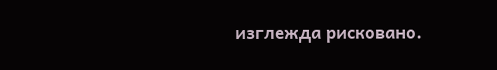изглежда рисковано.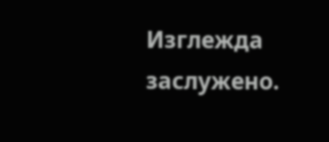Изглежда заслужено.